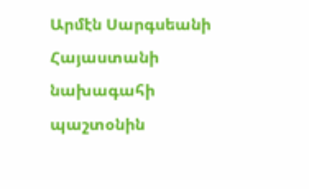Արմէն Սարգսեանի Հայաստանի նախագահի պաշտօնին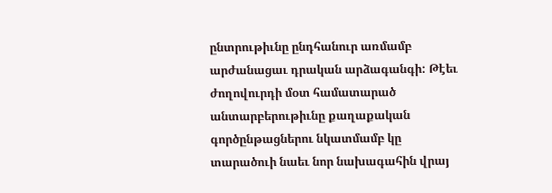ընտրութիւնը ընդհանուր առմամբ արժանացաւ դրական արձագանգի: Թէեւ ժողովուրդի մօտ համատարած անտարբերութիւնը քաղաքական գործընթացներու նկատմամբ կը տարածուի նաեւ նոր նախագահին վրայ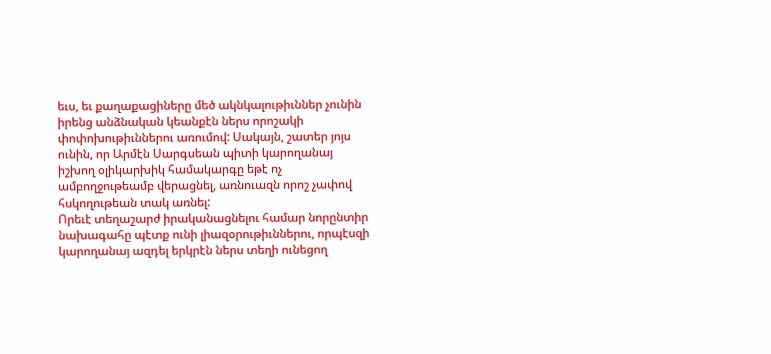եւս, եւ քաղաքացիները մեծ ակնկալութիւններ չունին իրենց անձնական կեանքէն ներս որոշակի փոփոխութիւններու առումով: Սակայն, շատեր յոյս ունին, որ Արմէն Սարգսեան պիտի կարողանայ իշխող օլիկարխիկ համակարգը եթէ ոչ ամբողջութեամբ վերացնել, առնուազն որոշ չափով հսկողութեան տակ առնել:
Որեւէ տեղաշարժ իրականացնելու համար նորընտիր նախագահը պէտք ունի լիազօրութիւններու, որպէսզի կարողանայ ազդել երկրէն ներս տեղի ունեցող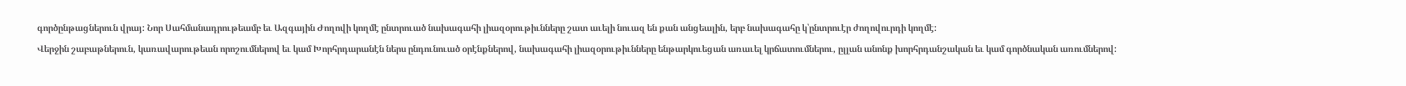գործընթացներուն վրայ: Նոր Սահմանադրութեամբ եւ Ազգային Ժողովի կողմէ ընտրուած նախագահի լիազօրութիւնները շատ աւելի նուազ են քան անցեալին, երբ նախագահը կ՝ընտրուէր ժողովուրդի կողմէ:
Վերջին շաբաթներուն, կառավարութեան որոշումներով եւ կամ Խորհրդարանէն ներս ընդունուած օրէնքներով, նախագահի լիազօրութիւնները ենթարկուեցան առաւել կրճատումներու, ըլլան անոնք խորհրդանշական եւ կամ գործնական առումներով: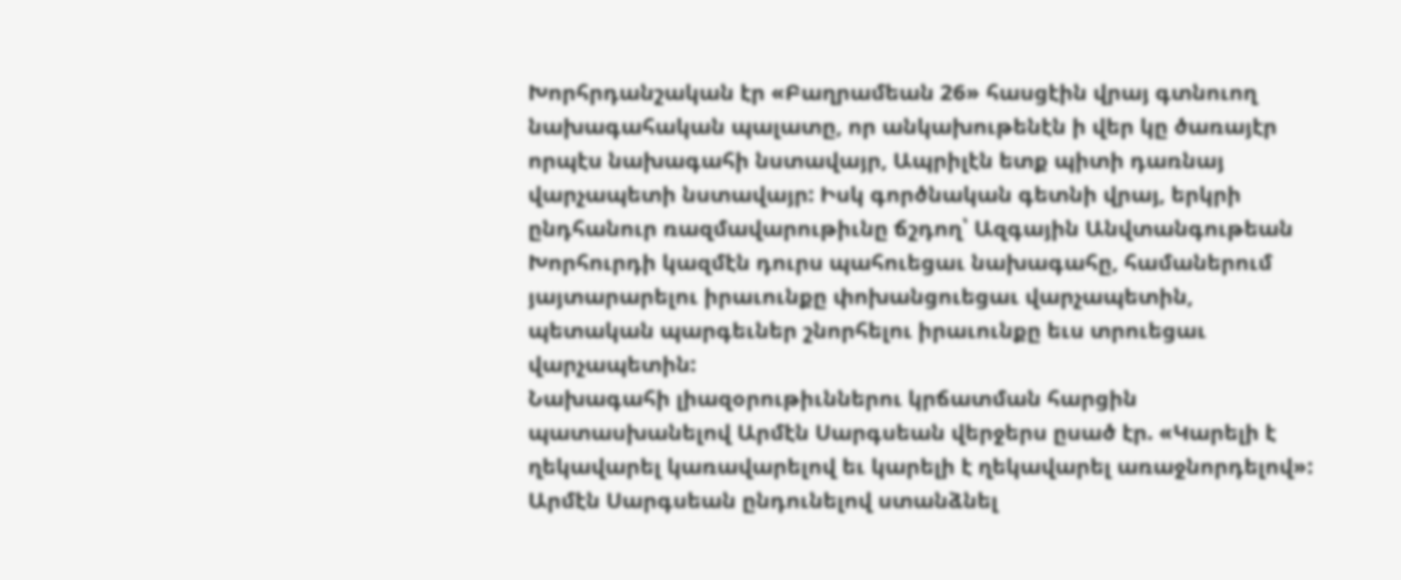Խորհրդանշական էր «Բաղրամեան 26» հասցէին վրայ գտնուող նախագահական պալատը, որ անկախութենէն ի վեր կը ծառայէր որպէս նախագահի նստավայր, Ապրիլէն ետք պիտի դառնայ վարչապետի նստավայր: Իսկ գործնական գետնի վրայ, երկրի ընդհանուր ռազմավարութիւնը ճշդող՝ Ազգային Անվտանգութեան Խորհուրդի կազմէն դուրս պահուեցաւ նախագահը, համաներում յայտարարելու իրաւունքը փոխանցուեցաւ վարչապետին, պետական պարգեւներ շնորհելու իրաւունքը եւս տրուեցաւ վարչապետին:
Նախագահի լիազօրութիւններու կրճատման հարցին պատասխանելով Արմէն Սարգսեան վերջերս ըսած էր. «Կարելի է ղեկավարել կառավարելով եւ կարելի է ղեկավարել առաջնորդելով»: Արմէն Սարգսեան ընդունելով ստանձնել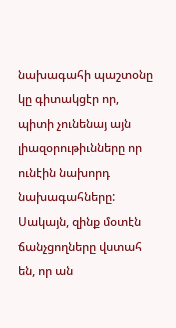նախագահի պաշտօնը կը գիտակցէր որ, պիտի չունենայ այն լիազօրութիւնները որ ունէին նախորդ նախագահները: Սակայն, զինք մօտէն ճանչցողները վստահ են, որ ան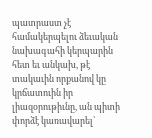պատրաստ չէ համակերպելու ձեւական նախագահի կերպարին հետ եւ անկախ, թէ տակաւին որքանով կը կրճատուին իր լիազօրութիւնը, ան պիտի փորձէ կառավարել՝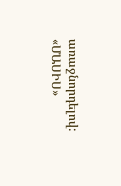առաջնորդելով:
«ՄԱՍԻՍ»